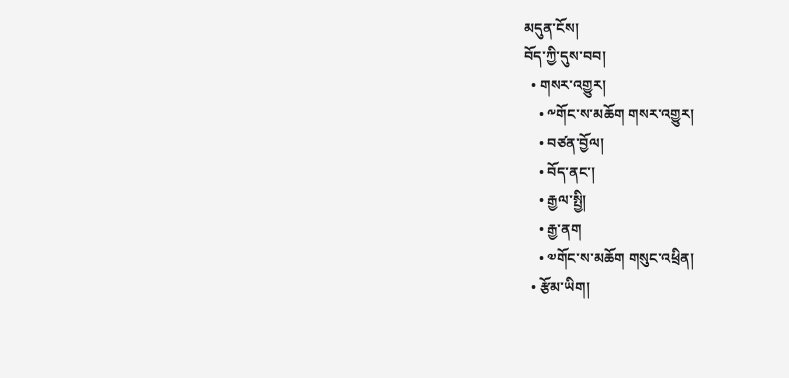མདུན་ངོས།
བོད་ཀྱི་དུས་བབ།
  • གསར་འགྱུར།
    • ༸གོང་ས་མཆོག གསར་འགྱུར།
    • བཙན་བྱོལ།
    • བོད་ནང་།
    • རྒྱལ་སྤྱི།
    • རྒྱ་ནག
    • ༧གོང་ས་མཆོག གསུང་འཕྲིན།
  • རྩོམ་ཡིག།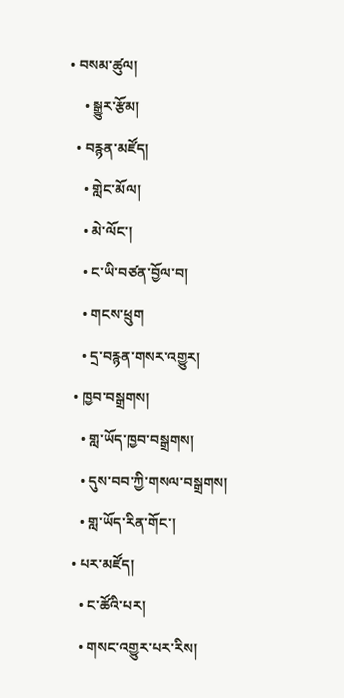• བསམ་ཚུལ།
    • སྒྱུར་རྩོམ།
  • བརྙན་མཛོད།
    • གླེང་མོལ།
    • མེ་ལོང་།
    • ང་ཡི་བཙན་བྱོལ་བ།
    • གངས་ཕྲུག
    • དྲ་བརྙན་གསར་འགྱུར།
  • ཁྱབ་བསྒྲགས།
    • གླ་ཡོད་ཁྱབ་བསྒྲགས།
    • དུས་བབ་ཀྱི་གསལ་བསྒྲགས།
    • གླ་ཡོད་རིན་གོང་།
  • པར་མཛོད།
    • ང་ཚོའི་པར།
    • གསང་འགྱུར་པར་རིས།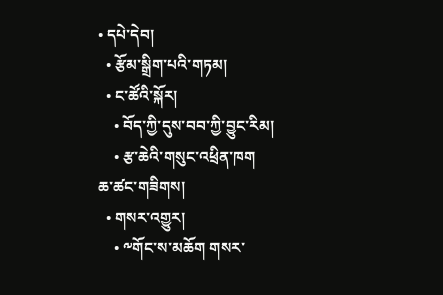• དཔེ་དེབ།
  • རྩོམ་སྒྲིག་པའི་གཏམ།
  • ང་ཚོའི་སྐོར།
    • བོད་ཀྱི་དུས་བབ་ཀྱི་བྱུང་རིམ།
    • རྩ་ཆེའི་གསུང་འཕྲིན་ཁག
ཆ་ཚང་གཟིགས།
  • གསར་འགྱུར།
    • ༸གོང་ས་མཆོག གསར་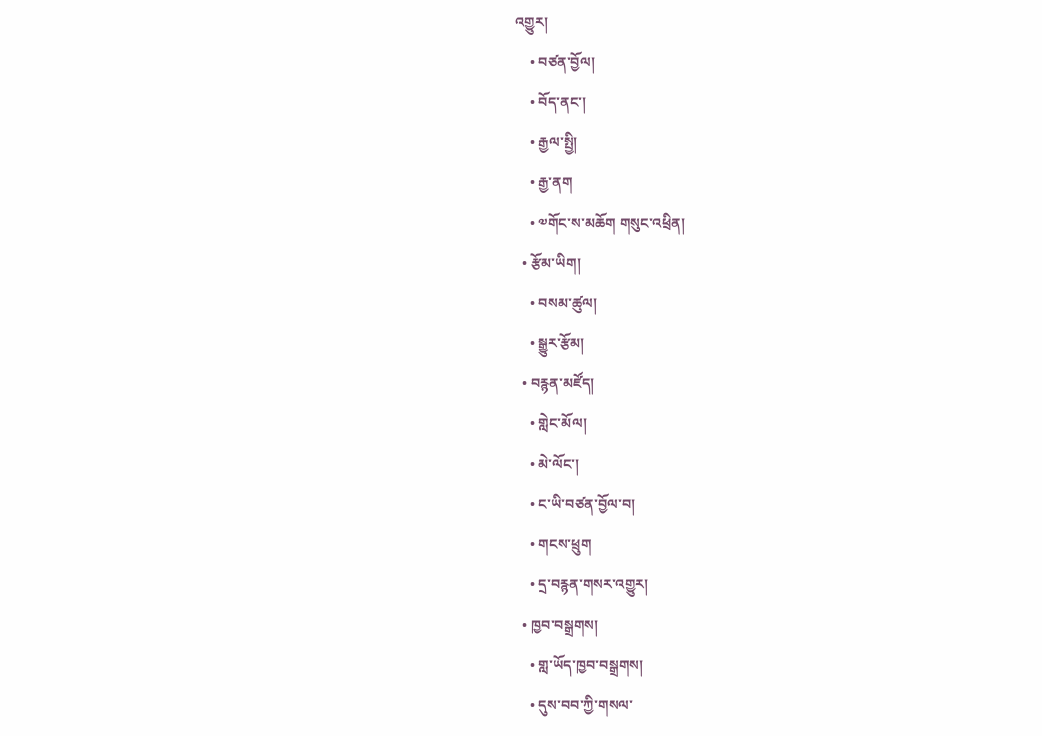འགྱུར།
    • བཙན་བྱོལ།
    • བོད་ནང་།
    • རྒྱལ་སྤྱི།
    • རྒྱ་ནག
    • ༧གོང་ས་མཆོག གསུང་འཕྲིན།
  • རྩོམ་ཡིག།
    • བསམ་ཚུལ།
    • སྒྱུར་རྩོམ།
  • བརྙན་མཛོད།
    • གླེང་མོལ།
    • མེ་ལོང་།
    • ང་ཡི་བཙན་བྱོལ་བ།
    • གངས་ཕྲུག
    • དྲ་བརྙན་གསར་འགྱུར།
  • ཁྱབ་བསྒྲགས།
    • གླ་ཡོད་ཁྱབ་བསྒྲགས།
    • དུས་བབ་ཀྱི་གསལ་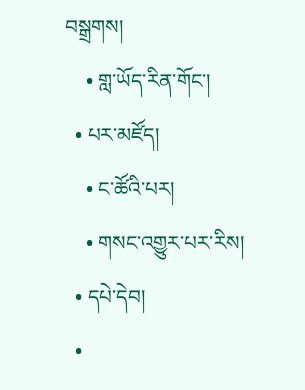བསྒྲགས།
    • གླ་ཡོད་རིན་གོང་།
  • པར་མཛོད།
    • ང་ཚོའི་པར།
    • གསང་འགྱུར་པར་རིས།
  • དཔེ་དེབ།
  •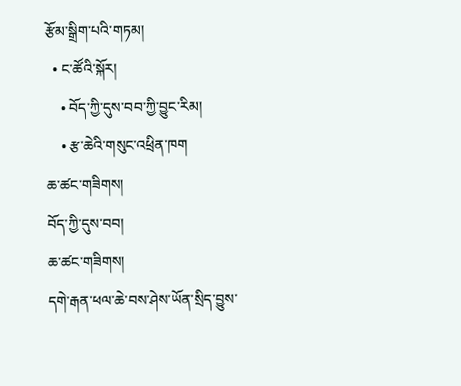རྩོམ་སྒྲིག་པའི་གཏམ།
  • ང་ཚོའི་སྐོར།
    • བོད་ཀྱི་དུས་བབ་ཀྱི་བྱུང་རིམ།
    • རྩ་ཆེའི་གསུང་འཕྲིན་ཁག
ཆ་ཚང་གཟིགས།
བོད་ཀྱི་དུས་བབ།
ཆ་ཚང་གཟིགས།
དགེ་རྒན་ཕལ་ཆེ་བས་ཤེས་ཡོན་སྲིད་བྱུས་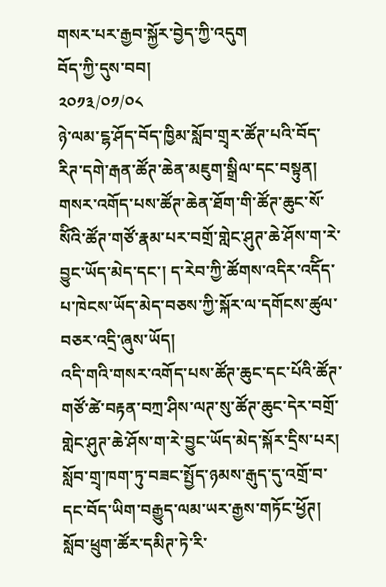གསར་པར་རྒྱབ་སྐྱོར་བྱེད་ཀྱི་འདུག
བོད་ཀྱི་དུས་བབ།
༢༠༡༣/༠༡/༠༨
ཉེ་ལམ་ངྷ་ཤོད་བོད་ཁྱིམ་སློབ་གྲྭར་ཚོཊ་པའི་བོད་རིཊ་དགེ་རྒན་ཚོཊ་ཆེན་མཇུག་སྒྲིལ་དང་བསྟུན། གསར་འགོད་པས་ཚོཊ་ཆེན་ཐོག་གི་ཚོཊ་ཆུང་སོ་སོིའི་ཚོཊ་གཙོ་རྣམ་པར་བགྲོ་གླེང་ཤུཊ་ཆེ་ཤོས་ག་རེ་བྱུང་ཡོད་མེད་དང་། ད་རེབ་ཀྱི་ཚོགས་འདིར་འདོིད་པ་ཁེངས་ཡོད་མེད་བཅས་ཀྱི་སྐོར་ལ་དགོངས་ཚུལ་བཅར་འདྲི་ཞུས་ཡོད།
འདི་གའི་གསར་འགོད་པས་ཚོཊ་ཆུང་དང་པོའི་ཚོཊ་གཙོ་ཚེ་བརྟན་བཀྲ་ཤིས་ལཊ་སུ་ཚོཊ་ཆུང་དེར་བགྲོ་གླེང་ཤུཊ་ཆེ་ཤོས་ག་རེ་བྱུང་ཡོད་མེད་སྐོར་དྲིས་པར། སློབ་གྲྭ་ཁག་ཏུ་བཟང་སྤྱོད་ཉམས་རྒུད་དུ་འགྲོ་བ་དང་བོད་ཡིག་བརྒྱུད་ལམ་ཡར་རྒྱས་གཏོང་ཕྱོཊ། སློབ་ཕྲུག་ཚོར་དམིཊ་ཏེ་རི་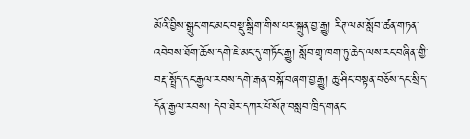མོའི་བྱིས་སྒྲུང་གང་མང་བསྡུ་སྒྲིག་གིས་པར་སྐྲུན་བྱ་རྒྱུ། རིཊ་ལམ་སློབ་ཚན་གཏན་འབེབས་ཐོག་ཆོས་དགེ་ཇེ་མང་དུ་གཏོང་རྒྱུ། སློབ་གྲྭ་ཁག་ཏུ་ཆེད་ལས་རང་བཞིན་གྱི་བརྡ་སྤྲོད་དང་རྒྱལ་རབས་དགེ་རྒན་བསྐོ་བཞག་བྱ་རྒྱུ། ཆུ་ཤིང་བསྟན་བཅོས་དང་སྲིད་དོན་རྒྱལ་རབས། དེབ་ཐེར་དཀར་པོ་སོཊ་བསླབ་ཁྲིད་གནང་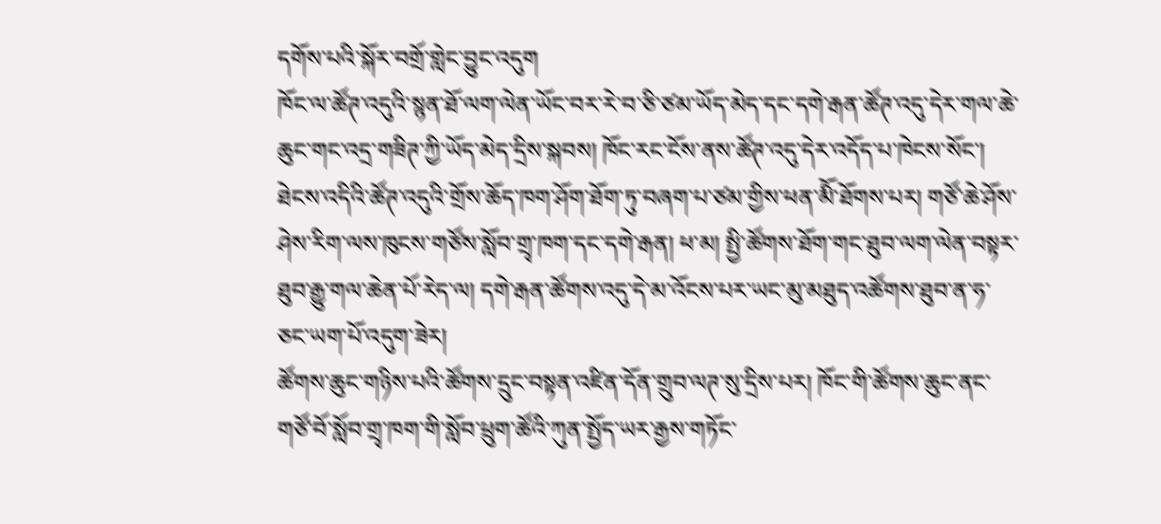དགོས་པའི་སྐོར་བགྲོ་གླེང་བྱུང་འདུག
ཁོང་ལ་ཚོཊ་འདུའི་སྙན་ཐོ་ལག་ལེན་ཡོང་བར་རེ་བ་ཅི་ཙམ་ཡོད་མེད་དང་དགེ་རྒན་ཚོཊ་འདུ་དེར་གལ་ཆེ་ཆུང་གང་འདྲ་གཟིཊ་ཀྱི་ཡོད་མེད་དྲིས་སྐབས། ཁོང་རང་ངོས་ནས་ཚོཊ་འདུ་དེར་འདོད་པ་ཁེངས་སོང་། ཐེངས་འདིའི་ཚོཊ་འདུའི་གྲོས་ཆོད་ཁག་ཤོག་ཐོག་ཏུ་བཞག་པ་ཙམ་གྱིས་ཕན་མིོ་ཐོགས་པར། གཙོ་ཆེ་ཤོས་ཤེས་རིག་ལས་ཁུངས་གཙོས་སློབ་གྲྭ་ཁག་དང་དགེ་རྒན། ཕ་མ། སྤྱི་ཚོགས་ཐོག་གང་ཐུབ་ལག་ལེན་བསྟར་ཐུབ་རྒྱུ་གལ་ཆེན་པོ་རེད་ལ། དགེ་རྒན་ཚོགས་འདུ་དེ་མ་འོངས་པར་ཡང་མུ་མཐུད་འཚོགས་ཐུབ་ན་ཧ་ཅང་ཡག་པོ་འདུག་ཟེར།
ཚོགས་ཆུང་གཉིས་པའི་ཚོགས་དྲུང་བསྟན་འཛིན་དོན་གྲུབ་ལཊ་སུ་དྲིས་པར། ཁོང་གི་ཚོགས་ཆུང་ནང་གཙོ་བོ་སློབ་གྲྭ་ཁག་གི་སློབ་ཕྲུག་ཚོའི་ཀུན་སྤྱོད་ཡར་རྒྱས་གཏོང་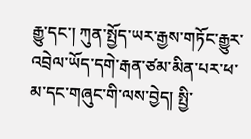རྒྱུ་དང་། ཀུན་སྤྱོད་ཡར་རྒྱས་གཏོང་རྒྱུར་འབྲེལ་ཡོད་དགེ་རྒན་ཙམ་མིན་པར་ཕ་མ་དང་གཞུང་གི་ལས་བྱེད། སྤྱི་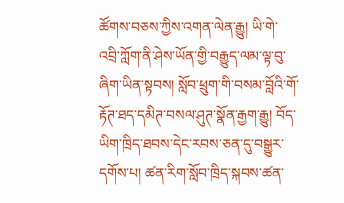ཚོགས་བཅས་ཀྱིས་འགན་ལེན་རྒྱུ། ཡི་གེ་འབྲི་ཀློག་ནི་ཤེས་ཡོན་གྱི་བརྒྱུད་ལམ་ལྟ་བུ་ཞིག་ཡིན་སྟབས། སློབ་ཕྲུག་གི་བསམ་བློའི་གོ་རྟོཊ་ཐད་དམིཊ་བསལ་ཤུཊ་སྣོན་རྒྱག་རྒྱུ། བོད་ཡིག་ཁྲིད་ཐབས་དེང་རབས་ཅན་དུ་བསྒྱུར་དགོས་པ། ཚན་རིག་སློབ་ཁྲིད་སྐབས་ཚན་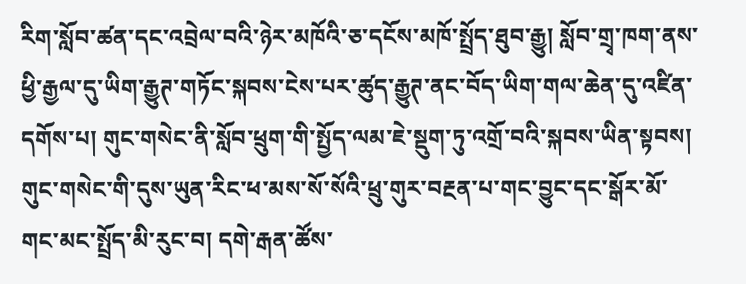རིག་སློབ་ཚན་དང་འབྲེལ་བའི་ཉེར་མཁོའི་ཅ་དངོས་མཁོ་སྤྲོད་ཐུབ་རྒྱུ། སློབ་གྲྭ་ཁག་ནས་ཕྱི་རྒྱལ་དུ་ཡིག་རྒྱུཊ་གཏོང་སྐབས་ངེས་པར་ཚུད་རྒྱུཊ་ནང་བོད་ཡིག་གལ་ཆེན་དུ་འཛིན་དགོས་པ། གུང་གསེང་ནི་སློབ་ཕྲུག་གི་སྤྱོད་ལམ་ཇེ་སྡུག་ཏུ་འགྲོ་བའི་སྐབས་ཡིན་སྟབས། གུང་གསེང་གི་དུས་ཡུན་རིང་ཕ་མས་སོ་སོའི་ཕྲུ་གུར་བརྔན་པ་གང་བྱུང་དང་སྒོར་མོ་གང་མང་སྤྲོད་མི་རུང་བ། དགེ་རྒན་ཚོས་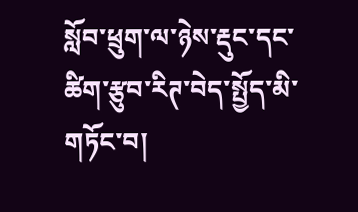སློབ་ཕྲུག་ལ་ཉེས་རྡུང་དང་ཚིག་རྩུབ་རིཊ་བེད་སྤྱོད་མི་གཏོང་བ།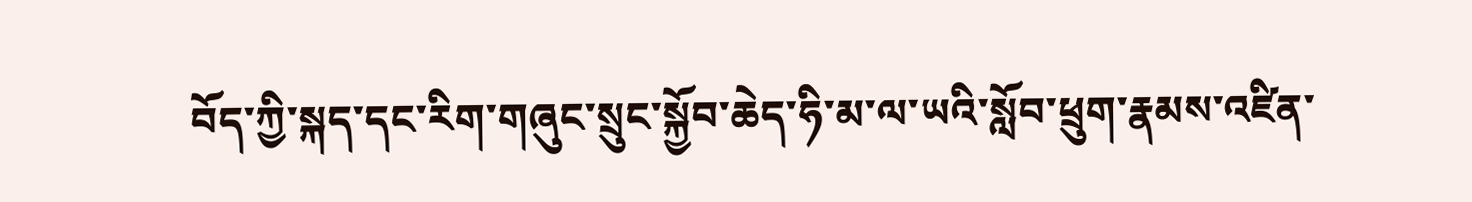བོད་ཀྱི་སྐད་དང་རིག་གཞུང་སྲུང་སྐྱོབ་ཆེད་ཧི་མ་ལ་ཡའི་སློབ་ཕྲུག་རྣམས་འཛིན་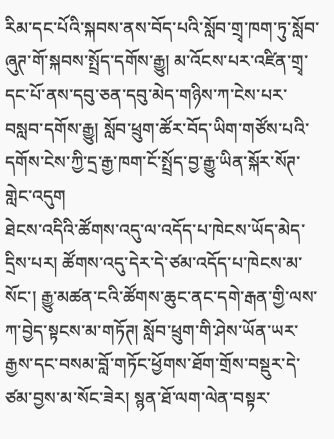རིམ་དང་པོའི་སྐབས་ནས་བོད་པའི་སློབ་གྲྭ་ཁག་ཏུ་སློབ་ཞུཊ་གོ་སྐབས་སྤྲོད་དགོས་རྒྱུ། མ་འོངས་པར་འཛིན་གྲྭ་དང་པོ་ནས་དབུ་ཅན་དབུ་མེད་གཉིས་ཀ་ངེས་པར་བསླབ་དགོས་རྒྱུ། སློབ་ཕྲུག་ཚོར་བོད་ཡིག་གཙོས་པའི་དགོས་ངེས་ཀྱི་དྲ་རྒྱ་ཁག་ངོ་སྤྲོད་བྱ་རྒྱུ་ཡིན་སྐོར་སོཊ་གླེང་འདུག
ཐེངས་འདིའི་ཚོགས་འདུ་ལ་འདོད་པ་ཁེངས་ཡོད་མེད་དྲིས་པར། ཚོགས་འདུ་དེར་དེ་ཙམ་འདོད་པ་ཁེངས་མ་སོང་། རྒྱུ་མཚན་ངའི་ཚོགས་ཆུང་ནང་དགེ་རྒན་གྱི་ལས་ཀ་བྱེད་སྟངས་མ་གཏོཊ། སློབ་ཕྲུག་གི་ཤེས་ཡོན་ཡར་རྒྱས་དང་བསམ་བློ་གཏོང་ཕྱོགས་ཐོག་གྲོས་བསྡུར་དེ་ཙམ་བྱས་མ་སོང་ཟེར། སྙན་ཐོ་ལག་ལེན་བསྟར་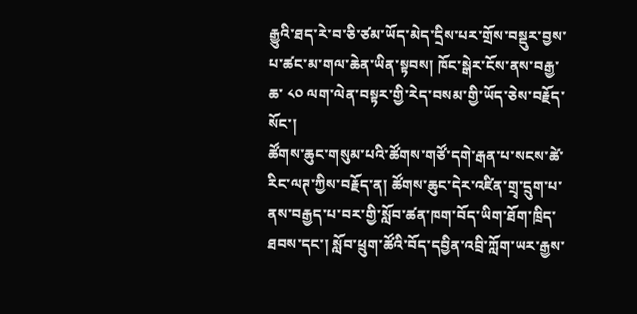རྒྱུའི་ཐད་རེ་བ་ཅི་ཙམ་ཡོད་མེད་དྲིས་པར་གྲོས་བསྡུར་བྱས་པ་ཚང་མ་གལ་ཆེན་ཡིན་སྟབས། ཁོང་སྒེར་ངོས་ནས་བརྒྱ་ཆ་ ༨༠ ལག་ལེན་བསྟར་གྱི་རེད་བསམ་གྱི་ཡོད་ཅེས་བརྗོད་སོང་།
ཚོགས་ཆུང་གསུམ་པའི་ཚོགས་གཙོ་དགེ་རྒན་པ་སངས་ཚེ་རིང་ལཊ་ཀྱིས་བརྗོད་ན། ཚོགས་ཆུང་དེར་འཛིན་གྲྭ་དྲུག་པ་ནས་བརྒྱད་པ་བར་གྱི་སློབ་ཚན་ཁག་བོད་ཡིག་ཐོག་ཁྲིད་ཐབས་དང་། སློབ་ཕྲུག་ཚོའི་བོད་དབྱིན་འབྲི་ཀློག་ཡར་རྒྱས་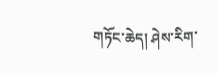གཏོང་ཆེད། ཤེས་རིག་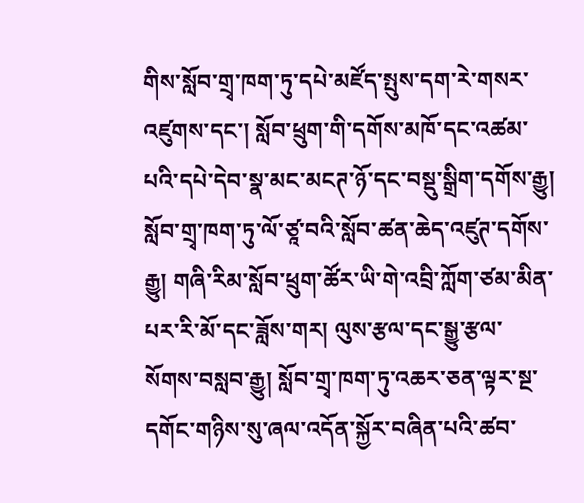གིས་སློབ་གྲྭ་ཁག་ཏུ་དཔེ་མཛོད་སྤུས་དག་རེ་གསར་འཛུགས་དང་། སློབ་ཕྲུག་གི་དགོས་མཁོ་དང་འཚམ་པའི་དཔེ་དེབ་སྣ་མང་མངཊ་ཉོ་དང་བསྡུ་སྒྲིག་དགོས་རྒྱུ།  སློབ་གྲྭ་ཁག་ཏུ་ལོ་ཙཱ་བའི་སློབ་ཚན་ཆེད་འཛུཊ་དགོས་རྒྱུ། གཞི་རིམ་སློབ་ཕྲུག་ཚོར་ཡི་གེ་འབྲི་ཀློག་ཙམ་མིན་པར་རི་མོ་དང་ཟློས་གར། ལུས་རྩལ་དང་སྒྱུ་རྩལ་སོགས་བསླབ་རྒྱུ། སློབ་གྲྭ་ཁག་ཏུ་འཆར་ཅན་ལྟར་སྔ་དགོང་གཉིས་སུ་ཞལ་འདོན་སྐྱོར་བཞིན་པའི་ཚབ་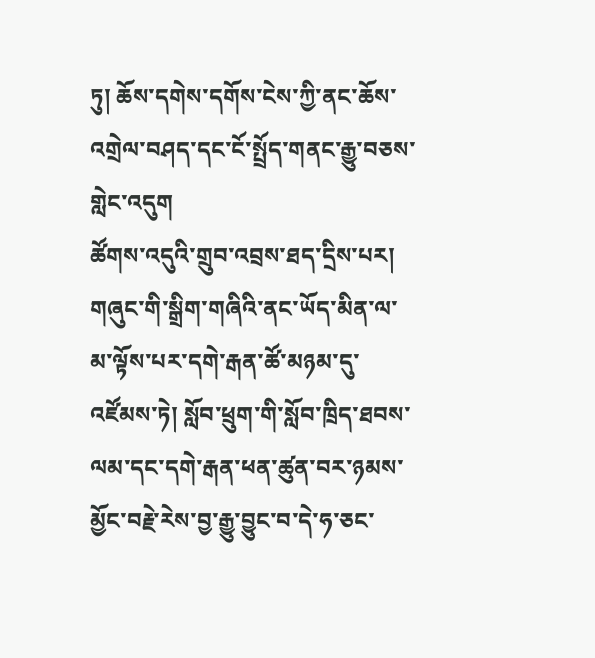ཏུ། ཆོས་དགེས་དགོས་ངེས་ཀྱི་ནང་ཆོས་འགྲེལ་བཤད་དང་ངོ་སྤྲོད་གནང་རྒྱུ་བཅས་གླེང་འདུག
ཚོགས་འདུའི་གྲུབ་འབྲས་ཐད་དྲིས་པར། གཞུང་གི་སྒྲིག་གཞིའི་ནང་ཡོད་མིན་ལ་མ་ལྟོས་པར་དགེ་རྒན་ཚོ་མཉམ་དུ་འཛོམས་ཏེ། སློབ་ཕྲུག་གི་སློབ་ཁྲིད་ཐབས་ལམ་དང་དགེ་རྒན་ཕན་ཚུན་བར་ཉམས་མྱོང་བརྗེ་རེས་བྱ་རྒྱུ་བྱུང་བ་དེ་ཧ་ཅང་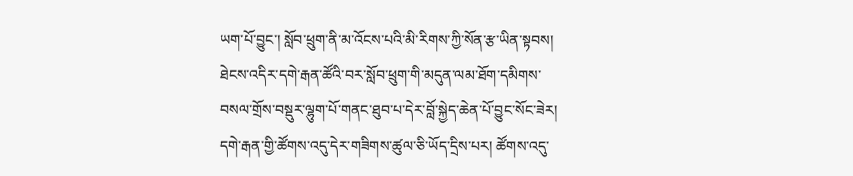ཡག་པོ་བྱུང་། སློབ་ཕྲུག་ནི་མ་འོངས་པའི་མི་རིགས་ཀྱི་སོན་རྩ་ཡིན་སྟབས། ཐེངས་འདིར་དགེ་རྒན་ཚོའི་བར་སློབ་ཕྲུག་གི་མདུན་ལམ་ཐོག་དམིགས་བསལ་གྲོས་བསྡུར་ལྷུག་པོ་གནང་ཐུབ་པ་དེར་བློ་སྐྱེད་ཆེན་པོ་བྱུང་སོང་ཟེར།
དགེ་རྒན་གྱི་ཚོགས་འདུ་དེར་གཟིགས་ཚུལ་ཅི་ཡོད་དྲིས་པར། ཚོགས་འདུ་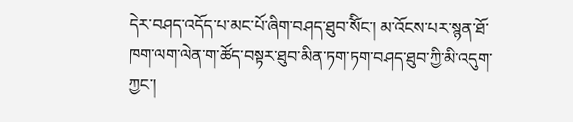དེར་བཤད་འདོད་པ་མང་པོ་ཞིག་བཤད་ཐུབ་སོིང་། མ་འོངས་པར་སྙན་ཐོ་ཁག་ལག་ལེན་ག་ཚོད་བསྟར་ཐུབ་མིན་ཏག་ཏག་བཤད་ཐུབ་ཀྱི་མི་འདུག་ཀྱང་།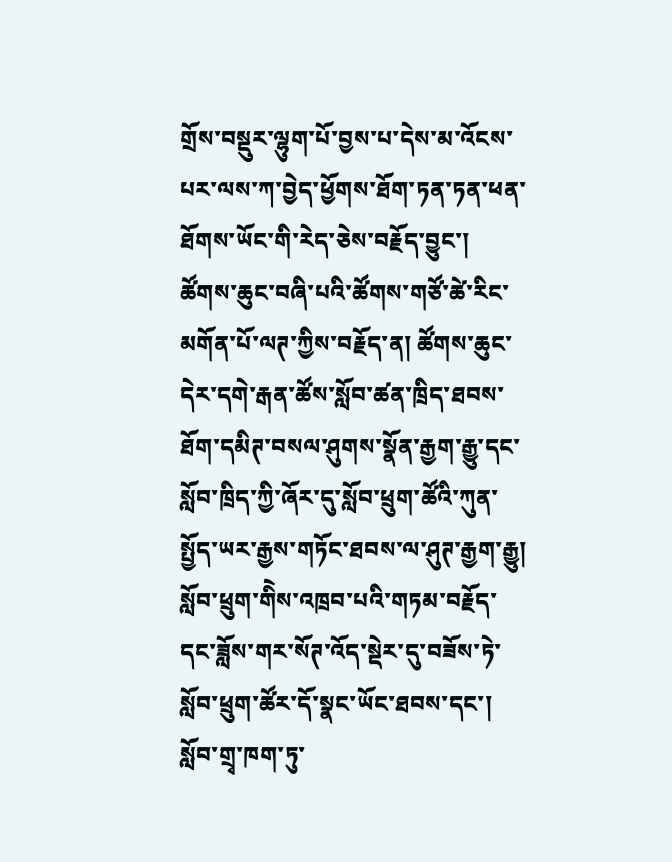གྲོས་བསྡུར་ལྷུག་པོ་བྱས་པ་དེས་མ་འོངས་པར་ལས་ཀ་བྱེད་ཕྱོགས་ཐོག་ཏན་ཏན་ཕན་ཐོགས་ཡོང་གི་རེད་ཅེས་བརྗོད་བྱུང་།
ཚོགས་ཆུང་བཞི་པའི་ཚོགས་གཙོ་ཚེ་རིང་མགོན་པོ་ལཊ་ཀྱིས་བརྗོད་ན། ཚོགས་ཆུང་དེར་དགེ་རྒན་ཚོས་སློབ་ཚན་ཁྲིད་ཐབས་ཐོག་དམིཊ་བསལ་ཤུགས་སྣོན་རྒྱག་རྒྱུ་དང་སློབ་ཁྲིད་ཀྱི་ཞོར་དུ་སློབ་ཕྲུག་ཚོའི་ཀུན་སྤྱོད་ཡར་རྒྱས་གཏོང་ཐབས་ལ་ཤུཊ་རྒྱག་རྒྱུ། སློབ་ཕྲུག་གིེས་འཁྲབ་པའི་གཏམ་བརྗོད་དང་ཟློས་གར་སོཊ་འོད་སྡེར་དུ་བཟོས་ཏེ་སློབ་ཕྲུག་ཚོར་དོ་སྣང་ཡོང་ཐབས་དང་། སློབ་གྲྭ་ཁག་ཏུ་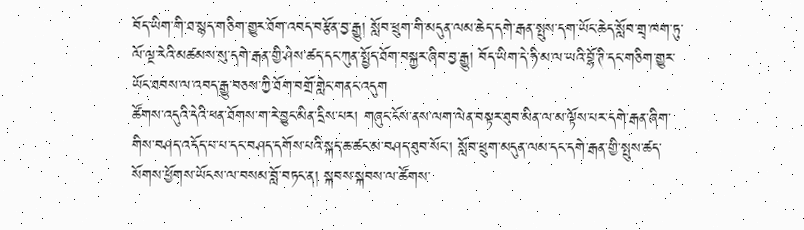བོད་ཡིག་གི་ཐ་སྙད་གཅིག་གྱུར་ཐོག་འབད་བརྩོན་བྱ་རྒྱུ། སློབ་ཕྲུག་གི་མདུན་ལམ་ཆེད་དགེ་རྒན་སྤུས་དག་ཡོང་ཆེད་སློབ་གྲྭ་ཁག་ཏུ་ལོ་ལྔ་རེའི་མཚམས་སུ་དགེ་རྒན་གྱི་ཤེས་ཚད་དང་ཀུན་སྤྱོད་ཐོག་བསྐྱར་ཞིབ་བྱ་རྒྱུ། བོད་ཡིག་དེ་ཧི་མ་ལ་ཡའི་བྷོ་ཊི་དང་གཅིག་གྱུར་ཡོང་ཐབས་ལ་འབད་རྒྱུ་བཅས་ཀྱི་ཐོག་བགྲོ་གླེང་གནང་འདུག
ཚོགས་འདུའི་དེའི་ཕན་ཐོགས་ག་རེ་བྱུང་མིན་དྲིས་པར། གཞུང་ངོས་ནས་ལག་ལེན་བསྟར་ཐུབ་མིན་ལ་མ་ལྟོས་པར་དགེ་རྒན་ཞིག་གིས་བཤད་འདོད་པ་པ་དང་བཤད་དགོས་པའི་སྐད་ཆ་ཚང་མ་བཤད་ཐུབ་སོང་། སློབ་ཕྲུག་མདུན་ལམ་དང་དགེ་རྒན་གྱི་སྤུས་ཚད་སོགས་ཕྱོགས་ཡོངས་ལ་བསམ་བློ་བཏང་ན། སྐབས་སྐབས་ལ་ཚོགས་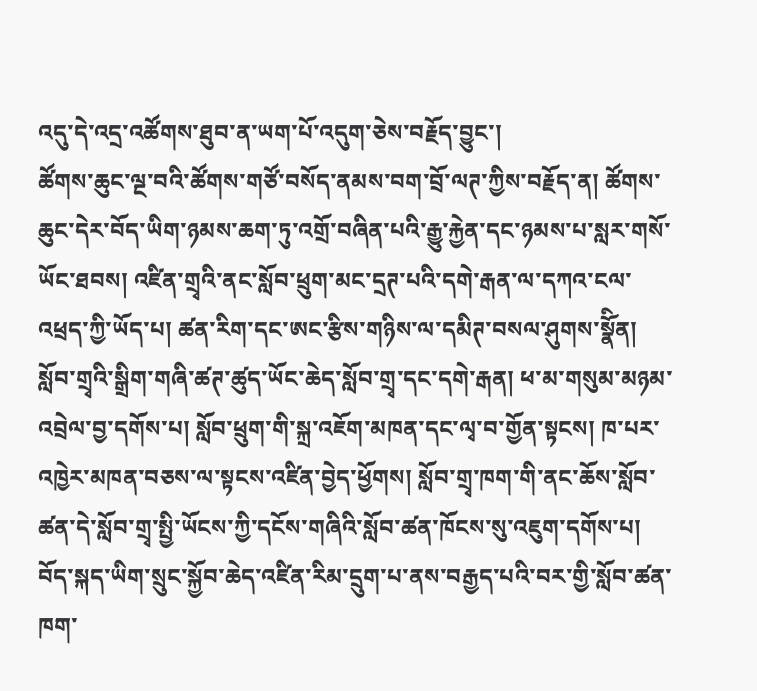འདུ་དེ་འདྲ་འཚོགས་ཐུབ་ན་ཡག་པོ་འདུག་ཅེས་བརྗོད་བྱུང་།
ཚོགས་ཆུང་ལྔ་བའི་ཚོགས་གཙོ་བསོད་ནམས་བག་བྲོ་ལཊ་ཀྱིས་བརྗོད་ན། ཚོགས་ཆུང་དེར་བོད་ཡིག་ཉམས་ཆག་ཏུ་འགྲོ་བཞིན་པའི་རྒྱུ་རྐྱེན་དང་ཉམས་པ་སླར་གསོ་ཡོང་ཐབས། འཛིན་གྲྭའི་ནང་སློབ་ཕྲུག་མང་དྲཊ་པའི་དགེ་རྒན་ལ་དཀའ་ངལ་འཕྲད་ཀྱི་ཡོད་པ། ཚན་རིག་དང་ཨང་རྩིས་གཉིས་ལ་དམིཊ་བསལ་ཤུགས་སྣོིན། སློབ་གྲྭའི་སྒྲིག་གཞི་ཚཊ་ཚུད་ཡོང་ཆེད་སློབ་གྲྭ་དང་དགེ་རྒན། ཕ་མ་གསུམ་མཉམ་འབྲེལ་བྱ་དགོས་པ། སློབ་ཕྲུག་གི་སྐྲ་འཇོག་མཁན་དང་ལྭ་བ་གྱོན་སྟངས། ཁ་པར་འཁྱེར་མཁན་བཅས་ལ་སྟངས་འཛིན་བྱེད་ཕྱོགས། སློབ་གྲྭ་ཁག་གི་ནང་ཆོས་སློབ་ཚན་དེ་སློབ་གྲྭ་སྤྱི་ཡོངས་ཀྱི་དངོས་གཞིའི་སློབ་ཚན་ཁོངས་སུ་འཇུག་དགོས་པ། བོད་སྐད་ཡིག་སྲུང་སྐྱོབ་ཆེད་འཛིན་རིམ་དྲུག་པ་ནས་བརྒྱད་པའི་བར་གྱི་སློབ་ཚན་ཁག་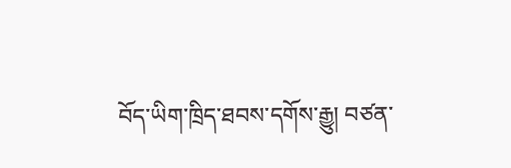བོད་ཡིག་ཁྲིད་ཐབས་དགོས་རྒྱུ། བཙན་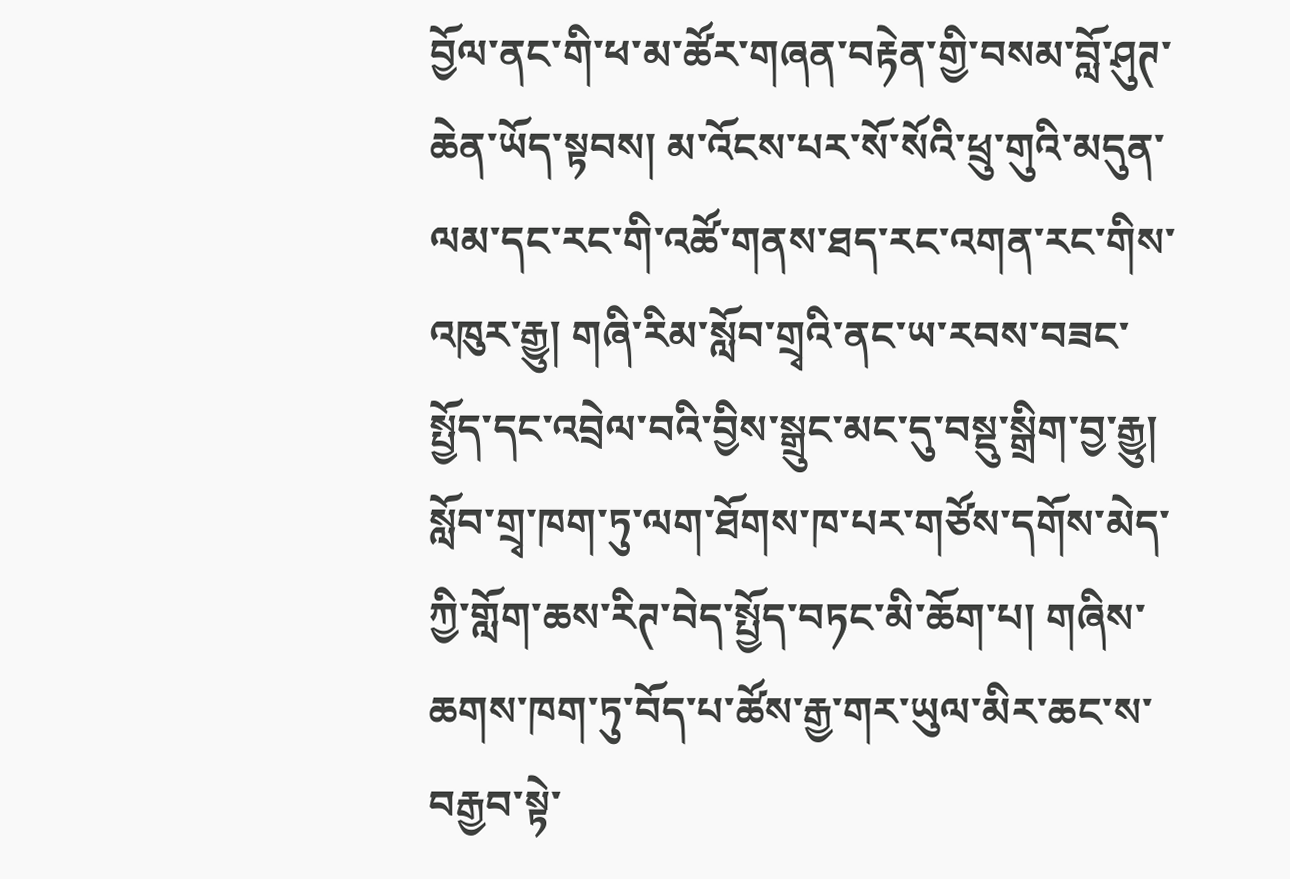བྱོལ་ནང་གི་ཕ་མ་ཚོར་གཞན་བརྟེན་གྱི་བསམ་བློ་ཤུཊ་ཆེན་ཡོད་སྟབས། མ་འོངས་པར་སོ་སོའི་ཕྲུ་གུའི་མདུན་ལམ་དང་རང་གི་འཚོ་གནས་ཐད་རང་འགན་རང་གིས་འཁུར་རྒྱུ། གཞི་རིམ་སློབ་གྲྭའི་ནང་ཡ་རབས་བཟང་སྤྱོད་དང་འབྲེལ་བའི་བྱིས་སྒྲུང་མང་དུ་བསྡུ་སྒྲིག་བྱ་རྒྱུ། སློབ་གྲྭ་ཁག་ཏུ་ལག་ཐོགས་ཁ་པར་གཙོས་དགོས་མེད་ཀྱི་གློག་ཆས་རིཊ་བེད་སྤྱོད་བཏང་མི་ཆོག་པ། གཞིས་ཆགས་ཁག་ཏུ་བོད་པ་ཚོས་རྒྱ་གར་ཡུལ་མིར་ཆང་ས་བརྒྱབ་སྟེ་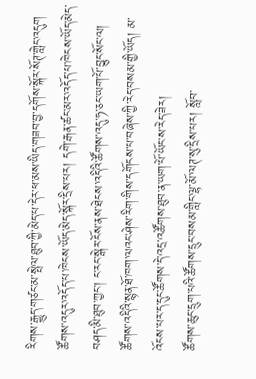རིགས་རྒྱུད་གཙང་མ་སྤེལ་ཐུབ་ཀྱི་མེད་པ་དེར་ཕ་མས་ཡིད་གཟབ་བྱ་དགོས་སྐོར་སོཊ་གླེང་འདུག
ཚོགས་འདུར་འདོད་པ་ཁེངས་ཡོད་མེད་སྐོར་དྲིས་པར། དགེ་རྒན་ཚང་མར་འདོད་པ་ཁེངས་ཡོད་མེད་བཤད་མི་ཐུབ་ཀྱང་། ང་རང་སྒེར་ངོས་ནས་ཐེངས་འདིའི་ཚོགས་འདུ་ཧ་ཅང་ཡག་པོ་བྱུང་སོང་ལ། ཚོགས་འདིའི་སྙན་ཐོ་ཁག་ལའང་ཤེས་རིག་གིས་དགོངས་པ་བཞེས་ཀྱི་རེད་བསམ་གྱི་ཡོད། མ་འོངས་པར་ད་དུང་ཚོགས་དེ་འདྲ་འཚོགས་ཐུབ་ན་ཡག་པོ་ཡོང་ས་རེད་ཟེར།
ཚོགས་ཆུང་དྲུག་པའི་ཚོགས་དྲུང་བསམ་གླིང་ལྷ་མོ་ལཊ་སུ་དྲིས་པར། སློབ་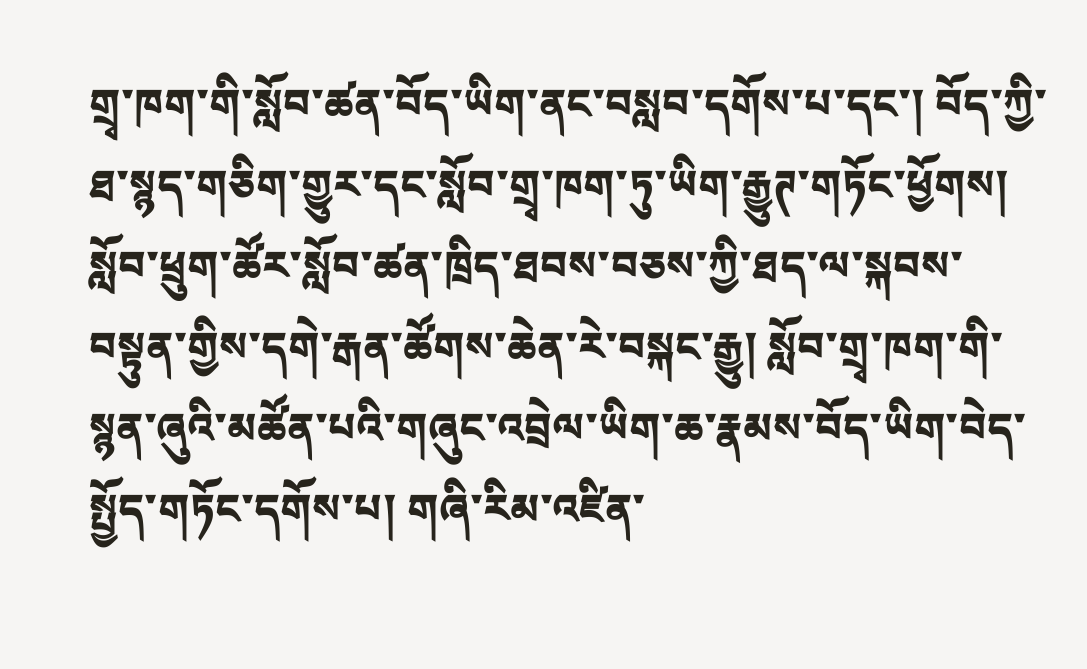གྲྭ་ཁག་གི་སློབ་ཚན་བོད་ཡིག་ནང་བསླབ་དགོས་པ་དང་། བོད་ཀྱི་ཐ་སྙད་གཅིག་གྱུར་དང་སློབ་གྲྭ་ཁག་ཏུ་ཡིག་རྒྱུཊ་གཏོང་ཕྱོགས། སློབ་ཕྲུག་ཚོར་སློབ་ཚན་ཁྲིད་ཐབས་བཅས་ཀྱི་ཐད་ལ་སྐབས་བསྟུན་གྱིས་དགེ་རྒན་ཚོགས་ཆེན་རེ་བསྐང་རྒྱུ། སློབ་གྲྭ་ཁག་གི་སྙན་ཞུའི་མཚོན་པའི་གཞུང་འབྲེལ་ཡིག་ཆ་རྣམས་བོད་ཡིག་བེད་སྤྱོད་གཏོང་དགོས་པ། གཞི་རིམ་འཛིན་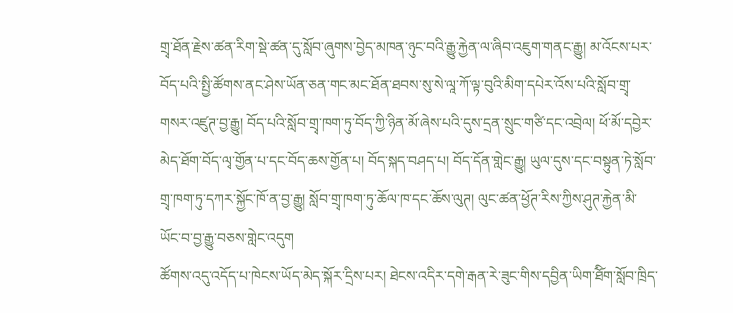གྲྭ་ཐོན་རྗེས་ཚན་རིག་སྡེ་ཚན་དུ་སློབ་ཞུགས་བྱེད་མཁན་ཉུང་བའི་རྒྱུ་རྐྱེན་ལ་ཞིབ་འཇུག་གནང་རྒྱུ། མ་འོངས་པར་བོད་པའི་སྤྱི་ཚོགས་ནང་ཤེས་ཡོན་ཅན་གང་མང་ཐོན་ཐབས་སུ་སེ་ལཱ་ཀོ་ལྟ་བུའི་མིག་དཔེར་འོས་པའི་སློབ་གྲྭ་གསར་འཛུཊ་བྱ་རྒྱུ། བོད་པའི་སློབ་གྲྭ་ཁག་ཏུ་བོད་ཀྱི་ཉིན་མོ་ཞེས་པའི་དུས་དྲན་སྲུང་གཙི་དང་འབྲེལ། ཕོ་མོ་དབྱེར་མེད་ཐོག་བོད་ལྭ་གྱོན་པ་དང་བོད་ཆས་གྱོན་པ། བོད་སྐད་བཤད་པ། བོད་དོན་གླེང་རྒྱུ། ཡུལ་དུས་དང་བསྟུན་ཏེ་སློབ་གྲྭ་ཁག་ཏུ་དཀར་སྐྱོང་ཁོ་ན་བྱ་རྒྱུ། སློབ་གྲྭ་ཁག་ཏུ་ཆོལ་ཁ་དང་ཆོས་ལུཊ། ལུང་ཚན་ཕྱོཊ་རིས་ཀྱིས་ཤུཊ་རྐྱེན་མི་ཡོང་བ་བྱ་རྒྱུ་བཅས་གླེང་འདུག
ཚོགས་འདུ་འདོད་པ་ཁེངས་ཡོད་མེད་སྐོར་དྲིས་པར། ཐེངས་འདིར་དགེ་རྒན་རེ་ཟུང་གིས་དབྱིན་ཡིག་ཐོིག་སློབ་ཁྲིད་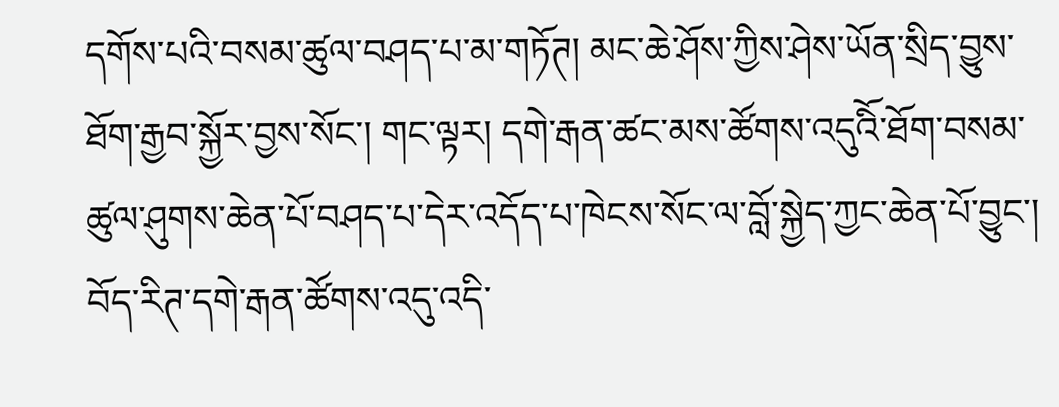དགོས་པའི་བསམ་ཚུལ་བཤད་པ་མ་གཏོཊ། མང་ཆེ་ཤོས་ཀྱིས་ཤེས་ཡོན་སྲིད་བྱུས་ཐོག་རྒྱབ་སྐྱོར་བྱས་སོང་། གང་ལྟར། དགེ་རྒན་ཚང་མས་ཚོགས་འདུའིོ་ཐོག་བསམ་ཚུལ་ཤུགས་ཆེན་པོ་བཤད་པ་དེར་འདོད་པ་ཁེངས་སོང་ལ་བློ་སྐྱེད་ཀྱང་ཆེན་པོ་བྱུང་། བོད་རིཊ་དགེ་རྒན་ཚོགས་འདུ་འདི་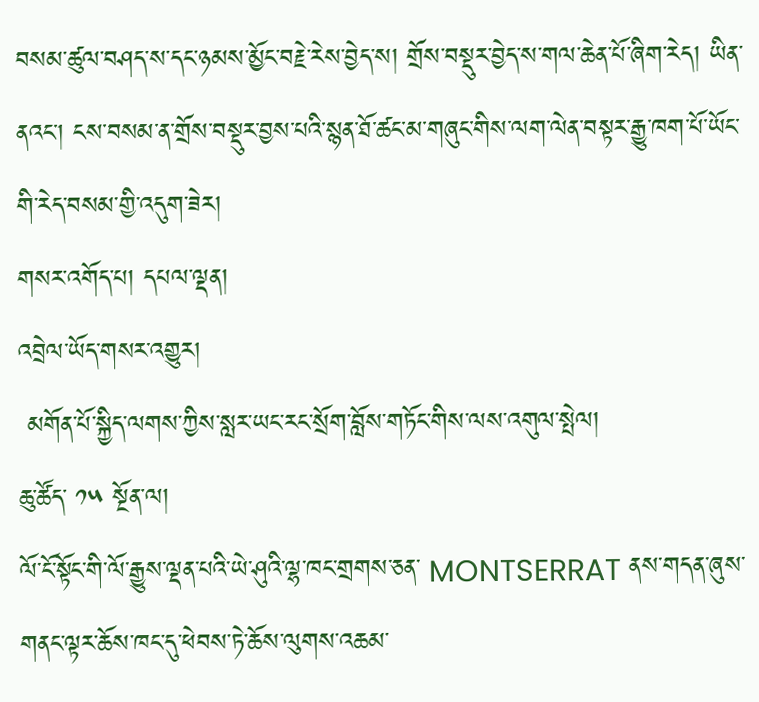བསམ་ཚུལ་བཤད་ས་དང་ཉམས་མྱོང་བརྗེ་རེས་བྱེད་ས། གྲོས་བསྡུར་བྱེད་ས་གལ་ཆེན་པོ་ཞིག་རེད། ཡིན་ནའང་། ངས་བསམ་ན་གྲོས་བསྡུར་བྱས་པའི་སྙན་ཐོ་ཚང་མ་གཞུང་གིས་ལག་ལེན་བསྟར་རྒྱུ་ཁག་པོ་ཡོང་གི་རེད་བསམ་གྱི་འདུག་ཟེར།
གསར་འགོད་པ། དཔལ་ལྡན།
འབྲེལ་ཡོད་གསར་འགྱུར།
 མགོན་པོ་སྐྱིད་ལགས་ཀྱིས་སླར་ཡང་རང་སྲོག་བློས་གཏོང་གིས་ལས་འགུལ་སྤེལ།
ཆུ་ཚོད་ ༡༥ སྔོན་ལ།
ལོ་ངོ་སྟོང་གི་ལོ་རྒྱུས་ལྡན་པའི་ཡེ་ཤུའི་ལྷ་ཁང་གྲགས་ཅན་ MONTSERRAT ནས་གདན་ཞུས་གནང་ལྟར་ཆོས་ཁང་དུ་ཕེབས་ཏེ་ཆོས་ལུགས་འཆམ་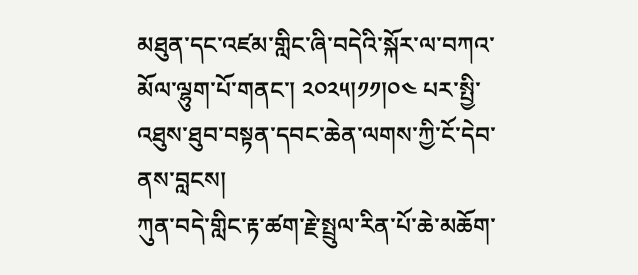མཐུན་དང་འཛམ་གླིང་ཞི་བདེའི་སྐོར་ལ་བཀའ་མོལ་ལྷུག་པོ་གནང་། ༢༠༢༥།༡༡།༠༤ པར་སྤྱི་འཐུས་ཐུབ་བསྟན་དབང་ཆེན་ལགས་ཀྱི་ངོ་དེབ་ནས་བླངས།
ཀུན་བདེ་གླིང་རྟ་ཚག་རྗེ་སྤྲུལ་རིན་པོ་ཆེ་མཆོག་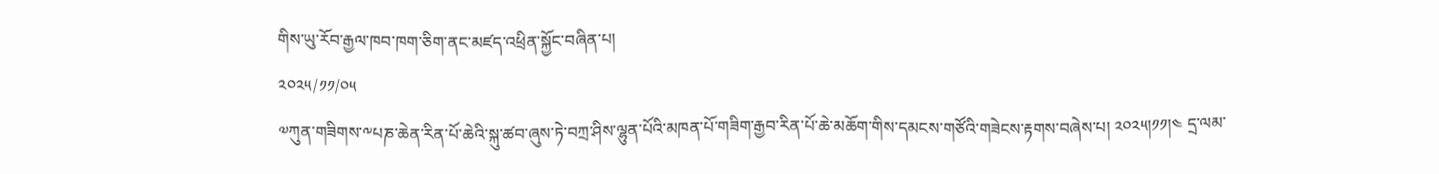གིས་ཡུ་རོབ་རྒྱལ་ཁབ་ཁག་ཅིག་ནང་མཛད་འཕྲིན་སྐྱོང་བཞིན་པ།
༢༠༢༥/༡༡/༠༥
༧ཀུན་གཟིགས་༸པཎ་ཆེན་རིན་པོ་ཆེའི་སྐུ་ཚབ་ཞུས་ཏེ་བཀྲ་ཤིས་ལྷུན་པོའི་མཁན་པོ་གཟིག་རྒྱབ་རིན་པོ་ཆེ་མཆོག་གིས་དམངས་གཙོའི་གཟེངས་རྟགས་བཞེས་པ། ༢༠༢༥།༡༡།༤ དྲ་ལམ་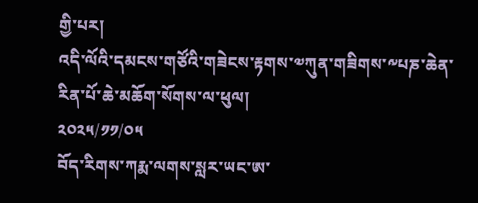གྱི་པར།
འདི་ལོའི་དམངས་གཙོའི་གཟེངས་རྟགས་༧ཀུན་གཟིགས་༸པཎ་ཆེན་རིན་པོ་ཆེ་མཆོག་སོགས་ལ་ཕུལ།
༢༠༢༥/༡༡/༠༥
བོད་རིགས་ཀརྨ་ལགས་སླར་ཡང་ཨ་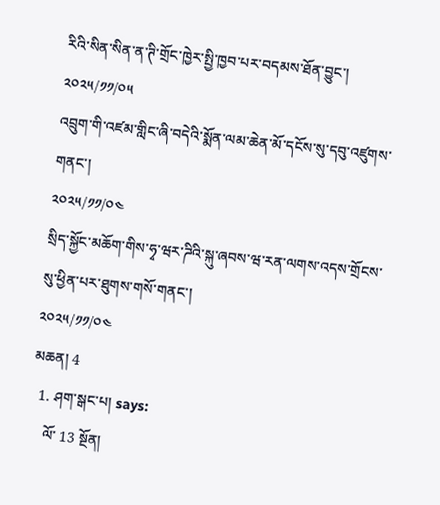རིའི་སིན་སིན་ན་ཊི་གྲོང་ཁྱེར་སྤྱི་ཁྱབ་པར་བདམས་ཐོན་བྱུང་།
༢༠༢༥/༡༡/༠༥
འབྲུག་གི་འཛམ་གླིང་ཞི་བདེའི་སྨོན་ལམ་ཆེན་མོ་དངོས་སུ་དབུ་འཛུགས་གནང་།
༢༠༢༥/༡༡/༠༤
སྲིད་སྐྱོང་མཆོག་གིས་ཧྭ་ཝར་ཌིའི་སྐུ་ཞབས་ཝ་རན་ལགས་འདས་གྲོངས་སུ་ཕྱིན་པར་ཐུགས་གསོ་གནང་།
༢༠༢༥/༡༡/༠༤
མཆན། 4
  1. ཤག་སྒང་པ། says:
    ལོ་ 13 སྔོན།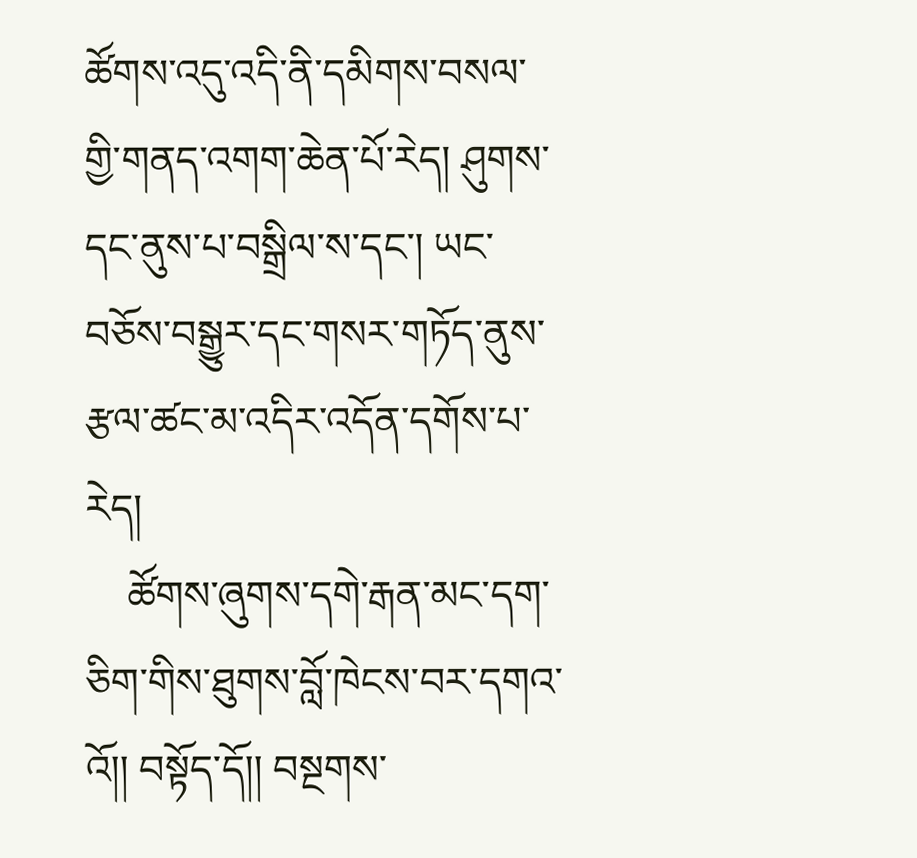ཚོགས་འདུ་འདི་ནི་དམིགས་བསལ་གྱི་གནད་འགག་ཆེན་པོ་རེད། ཤུགས་དང་ནུས་པ་བསྒྲིལ་ས་དང་། ཡང་བཅོས་བསྒྱུར་དང་གསར་གཏོད་ནུས་རྩལ་ཚང་མ་འདིར་འདོན་དགོས་པ་རེད།
    ཚོགས་ཞུགས་དགེ་རྒན་མང་དག་ཅིག་གིས་ཐུགས་བློ་ཁེངས་བར་དགའ་འོ།། བསྟོད་དོ།། བསྔགས་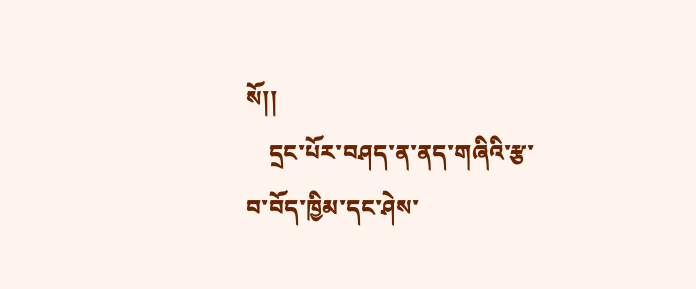སོ།།
    དྲང་པོར་བཤད་ན་ནད་གཞིའི་རྩ་བ་བོད་ཁྱིམ་དང་ཤེས་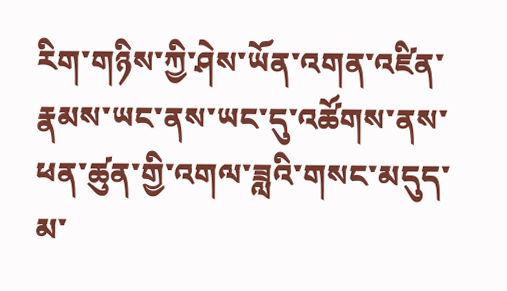རིག་གཉིས་ཀྱི་ཤེས་ཡོན་འགན་འཛིན་རྣམས་ཡང་ནས་ཡང་དུ་འཚོགས་ནས་ཕན་ཚུན་གྱི་འགལ་ཟླའི་གསང་མདུད་མ་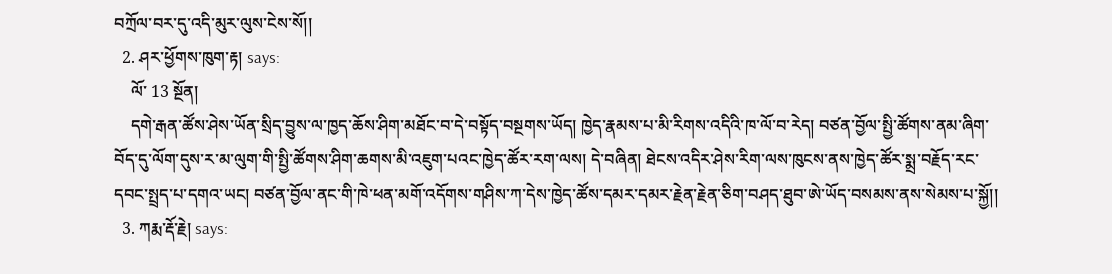བཀྲོལ་བར་དུ་འདི་མུར་ལུས་ངེས་སོ།།
  2. ཤར་ཕྱོགས་ཁུག་རྟ། says:
    ལོ་ 13 སྔོན།
    དགེ་རྒན་ཚོས་ཤེས་ཡོན་སྲིད་བྱུས་ལ་ཁྱད་ཆོས་ཤིག་མཐོང་བ་དེ་བསྟོད་བསྔགས་ཡོད། ཁྱེད་རྣམས་པ་མི་རིགས་འདིའི་ཁ་ལོ་བ་རེད། བཙན་བྱོལ་སྤྱི་ཚོགས་ནམ་ཞིག་བོད་དུ་ལོག་དུས་ར་མ་ལུག་གི་སྤྱི་ཚོགས་ཤིག་ཆགས་མི་འཇུག་པའང་ཁྱེད་ཚོར་རག་ལས། དེ་བཞིན། ཐེངས་འདིར་ཤེས་རིག་ལས་ཁུངས་ནས་ཁྱེད་ཚོར་སྨྲ་བརྗོད་རང་དབང་སྤྲད་པ་དགའ་ཡང། བཙན་བྱོལ་ནང་གི་ཁེ་ཕན་མགོ་འདོགས་གཤིས་ཀ་དེས་ཁྱེད་ཚོས་དམར་དམར་རྗེན་རྗེན་ཅིག་བཤད་ཐུབ་ཨེ་ཡོད་བསམས་ནས་སེམས་པ་སྐྱོ།།
  3. ཀརྨ་རྡོ་རྗེ། says: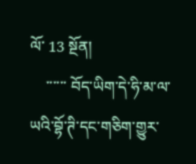ལོ་ 13 སྔོན།
    ་་་་་་ བོད་ཡིག་དེ་ཧི་མ་ལ་ཡའི་བྷོ་ཊི་དང་གཅིག་གྱུར་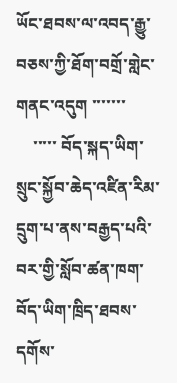ཡོང་ཐབས་ལ་འབད་རྒྱུ་བཅས་ཀྱི་ཐོག་བགྲོ་གླེང་གནང་འདུག ་་་་་་་
    ་་་་་ བོད་སྐད་ཡིག་སྲུང་སྐྱོབ་ཆེད་འཛིན་རིམ་དྲུག་པ་ནས་བརྒྱད་པའི་བར་གྱི་སློབ་ཚན་ཁག་བོད་ཡིག་ཁྲིད་ཐབས་དགོས་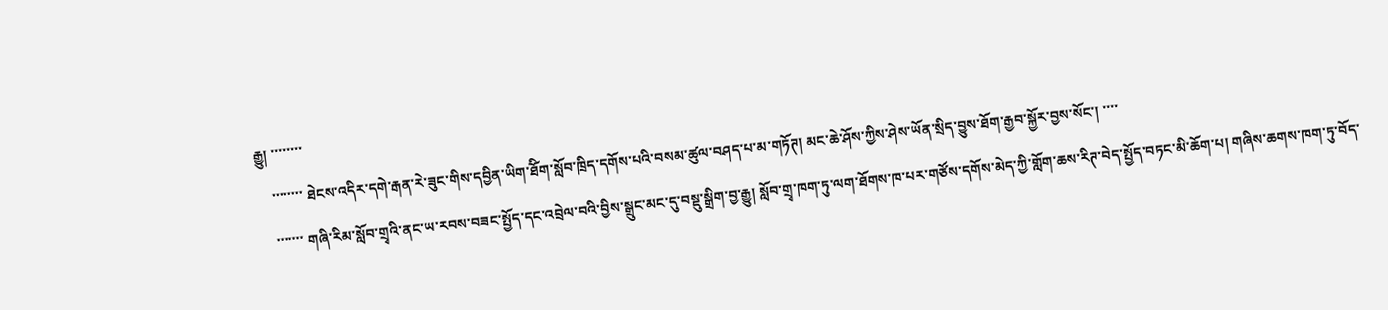རྒྱུ། ་་་་་་་་
    ་་་་་་་་ ཐེངས་འདིར་དགེ་རྒན་རེ་ཟུང་གིས་དབྱིན་ཡིག་ཐོིག་སློབ་ཁྲིད་དགོས་པའི་བསམ་ཚུལ་བཤད་པ་མ་གཏོཊ། མང་ཆེ་ཤོས་ཀྱིས་ཤེས་ཡོན་སྲིད་བྱུས་ཐོག་རྒྱབ་སྐྱོར་བྱས་སོང་། ་་་་
    ་་་་་་་ གཞི་རིམ་སློབ་གྲྭའི་ནང་ཡ་རབས་བཟང་སྤྱོད་དང་འབྲེལ་བའི་བྱིས་སྒྲུང་མང་དུ་བསྡུ་སྒྲིག་བྱ་རྒྱུ། སློབ་གྲྭ་ཁག་ཏུ་ལག་ཐོགས་ཁ་པར་གཙོས་དགོས་མེད་ཀྱི་གློག་ཆས་རིཊ་བེད་སྤྱོད་བཏང་མི་ཆོག་པ། གཞིས་ཆགས་ཁག་ཏུ་བོད་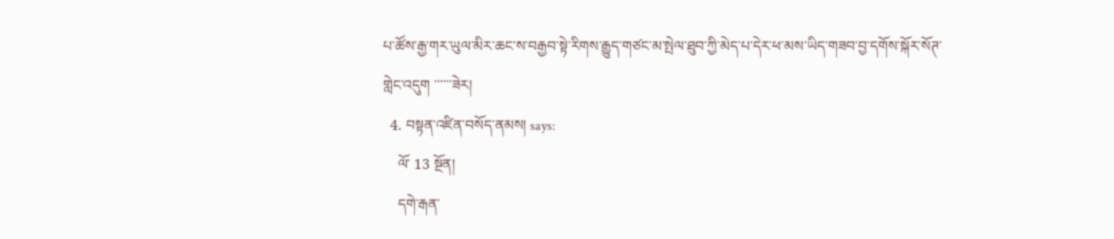པ་ཚོས་རྒྱ་གར་ཡུལ་མིར་ཆང་ས་བརྒྱབ་སྟེ་རིགས་རྒྱུད་གཙང་མ་སྤེལ་ཐུབ་ཀྱི་མེད་པ་དེར་ཕ་མས་ཡིད་གཟབ་བྱ་དགོས་སྐོར་སོཊ་གླེང་འདུག ་་་་་་ཟེར།
  4. བསྟན་འཛིན་བསོད་ནམས། says:
    ལོ་ 13 སྔོན།
    དགེ་རྒན་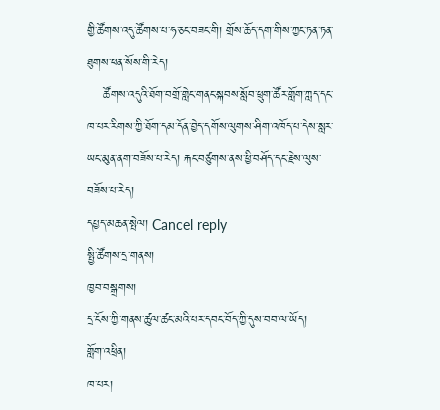གྱི་ཚོགས་འདུ་ཚོགས་པ་ཧ་ཅང་བཟང་གི། གྲོས་ཆོད་དག་གིས་ཀྱང་ཏན་ཏན་ཐུགས་ཕན་སོས་གི་རེད།
    ཚོགས་འདུའི་ཐོག་བགྲོ་གླེང་གནང་སྐབས་སློབ་ཕྲུག་ཚོར་གློག་ཀླད་དང་ཁ་པར་རིགས་ཀྱི་ཐོག་དམ་དོན་བྱེད་དགོས་ལུགས་ཤིག་འཁོད་པ་དེས་སླར་ཡང་མུན་ནག་བཟོས་པ་རེད། རྐང་བཙུགས་ནས་ཕྱི་བཤོད་དང་རྗེས་ལུས་བཟོས་པ་རེད།
དཔྱད་མཆན་སྤེལ། Cancel reply
སྤྱི་ཚོགས་དྲ་གནས།
ཁྱབ་བསྒྲགས།
དྲ་ངོས་ཀྱི་གནས་ཚུལ་ཚང་མའི་པར་དབང་བོད་ཀྱི་དུས་བབ་ལ་ཡོད།
གློག་འཕྲིན།
ཁ་པར།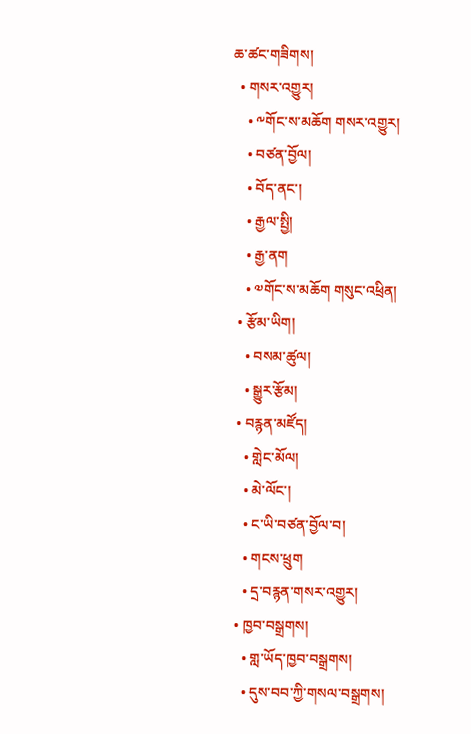ཆ་ཚང་གཟིགས།
  • གསར་འགྱུར།
    • ༸གོང་ས་མཆོག གསར་འགྱུར།
    • བཙན་བྱོལ།
    • བོད་ནང་།
    • རྒྱལ་སྤྱི།
    • རྒྱ་ནག
    • ༧གོང་ས་མཆོག གསུང་འཕྲིན།
  • རྩོམ་ཡིག།
    • བསམ་ཚུལ།
    • སྒྱུར་རྩོམ།
  • བརྙན་མཛོད།
    • གླེང་མོལ།
    • མེ་ལོང་།
    • ང་ཡི་བཙན་བྱོལ་བ།
    • གངས་ཕྲུག
    • དྲ་བརྙན་གསར་འགྱུར།
  • ཁྱབ་བསྒྲགས།
    • གླ་ཡོད་ཁྱབ་བསྒྲགས།
    • དུས་བབ་ཀྱི་གསལ་བསྒྲགས།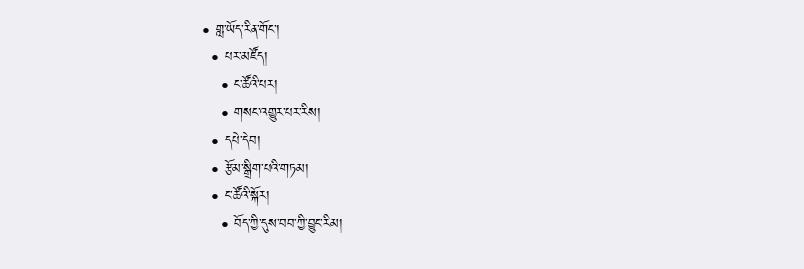• གླ་ཡོད་རིན་གོང་།
  • པར་མཛོད།
    • ང་ཚོའི་པར།
    • གསང་འགྱུར་པར་རིས།
  • དཔེ་དེབ།
  • རྩོམ་སྒྲིག་པའི་གཏམ།
  • ང་ཚོའི་སྐོར།
    • བོད་ཀྱི་དུས་བབ་ཀྱི་བྱུང་རིམ།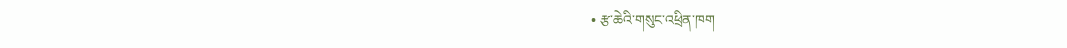• རྩ་ཆེའི་གསུང་འཕྲིན་ཁག